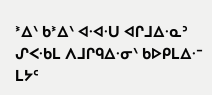ᕑᐃᐠ ᑲᕑᐃᐠ ᐊᐧᐊᐧᑌ ᐊᒋᒧᐃᐧᓇᐣ
ᔑᐸᐧᑲᒪ ᐱᒧᒋᑫᐃᐧᓂᐠ ᑲᐅᑭᒪᐃᐧᐨ ᒪᔭᑦ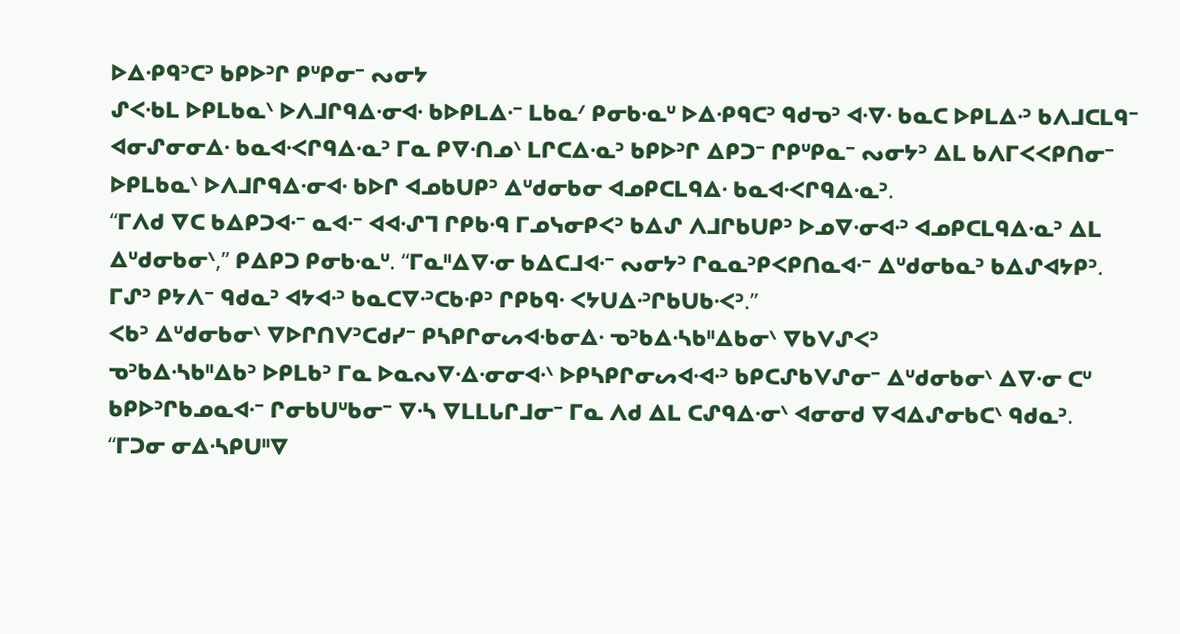ᐅᐃᐧᑭᑫᐣᑕᐣ ᑲᑭᐅᐣᒋ ᑭᐡᑭᓂᐨ ᔓᓂᔭ
ᔑᐸᐧᑲᒪ ᐅᑭᒪᑲᓇᐠ ᐅᐱᒧᒋᑫᐃᐧᓂᐊᐧ ᑲᐅᑭᒪᐃᐧᐨ ᒪᑲᓇᐟ ᑭᓂᑲᐧᓇᐡ ᐅᐃᐧᑭᑫᑕᐣ ᑫᑯᓀᐣ ᐊᐧᐁᐧ ᑲᓇᑕ ᐅᑭᒪᐃᐧᐣ ᑲᐱᒧᑕᒪᑫᐨ ᐊᓂᔑᓂᓂᐃᐧ ᑲᓇᐊᐧᐸᒋᑫᐃᐧᓇᐣ ᒥᓇ ᑭᐁᐧᑎᓄᐠ ᒪᒋᑕᐃᐧᓇᐣ ᑲᑭᐅᐣᒋ ᐃᑭᑐᐨ ᒋᑭᐡᑭᓇᐨ ᔓᓂᔭᐣ ᐃᒪ ᑲᐱᒥᐸᐸᑭᑎᓂᐨ ᐅᑭᒪᑲᓇᐠ ᐅᐱᒧᒋᑫᐃᐧᓂᐊᐧ ᑲᐅᒋ ᐊᓄᑲᑌᑭᐣ ᐃᐡᑯᓂᑲᓂ ᐊᓄᑭᑕᒪᑫᐃᐧ ᑲᓇᐊᐧᐸᒋᑫᐃᐧᓇᐣ.
“ᒥᐱᑯ ᐁᑕ ᑲᐃᑭᑐᐊᐧᐨ ᓇᐊᐧᐨ ᐊᐊᐧᔑᒣ ᒋᑭᑲᐧᑫ ᒥᓄᓭᓂᑭᐸᐣ ᑲᐃᔑ ᐱᒧᒋᑲᑌᑭᐣ ᐅᓄᐁᐧᓂᐊᐧᐣ ᐊᓄᑭᑕᒪᑫᐃᐧᓇᐣ ᐃᒪ ᐃᐡᑯᓂᑲᓂᐠ,” ᑭᐃᑭᑐ ᑭᓂᑲᐧᓇᐡ. “ᒥᓇᐦᐃᐁᐧᓂ ᑲᐃᑕᒧᐊᐧᐨ ᔓᓂᔭᐣ ᒋᓇᓇᐣᑭᐸᑭᑎᓇᐊᐧᐨ ᐃᐡᑯᓂᑲᓇᐣ ᑲᐃᔑᐊᔭᑭᐣ. ᒥᔑᐣ ᑭᔭᐱᐨ ᑫᑯᓇᐣ ᐊᔭᐊᐧᐣ ᑲᓇᑕᐁᐧᐣᑕᑲᐧᑭᐣ ᒋᑭᑲᑫᐧ ᐸᔭᑌᐃᐧᐣᒋᑲᑌᑲᐧᐸᐣ.”
ᐸᑲᐣ ᐃᐡᑯᓂᑲᓂᐠ ᐁᐅᒋᑎᐯᐣᑕᑯᓯᐨ ᑭᓴᑭᒋᓂᔕᐊᐧᑲᓂᐃᐧ ᓀᐣᑲᐃᐧᓴᑲᐦᐃᑲᓂᐠ ᐁᑲᐯᔑᐸᐣ
ᓀᐣᑲᐃᐧᓴᑲᐦᐃᑲᐣ ᐅᑭᒪᑲᐣ ᒥᓇ ᐅᓇᔓᐁᐧᐃᐧᓂᓂᐊᐧᐠ ᐅᑭᓴᑭᒋᓂᔕᐊᐧᐊᐧᐣ ᑲᑭᑕᔑᑲᐯᔑᓂᐨ ᐃᐡᑯᓂᑲᓂᐠ ᐃᐁᐧᓂ ᑕᐡ ᑲᑭᐅᐣᒋᑲᓄᓇᐊᐧᐨ ᒋᓂᑲᑌᐡᑲᓂᐨ ᐁᐧᓴ ᐁᒪᒪᒐᒋᒧᓂᐨ ᒥᓇ ᐱᑯ ᐃᒪ ᑕᔑᑫᐃᐧᓂᐠ ᐊᓂᓂᑯ ᐁᐊᐃᔑᓂᑲᑕᐠ ᑫᑯᓇᐣ.
“ᒥᑐᓂ ᓂᐃᐧᓴᑭᑌᐦᐁ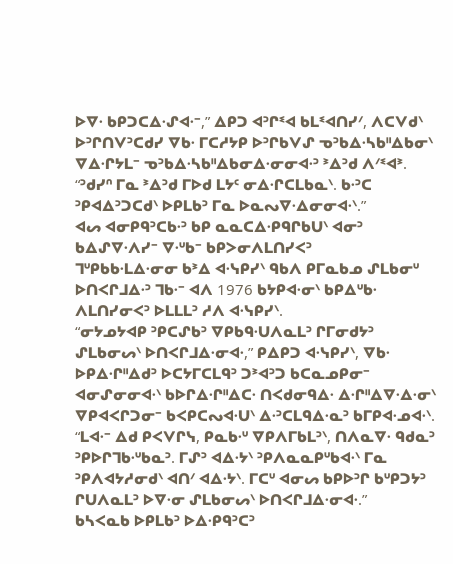ᐅᐁᐧ ᑲᑭᑐᑕᐃᐧᔑᐊᐧᐨ,” ᐃᑭᑐ ᐊᐣᒋᓫᐊ ᑲᒪᓫᐊᑎᓯᐟ, ᐱᑕᐯᑯᐠ ᐅᐣᒋᑎᐯᐣᑕᑯᓯ ᐁᑲᐧ ᒥᑕᓱᔭᑭ ᐅᐣᒋᑲᐯᔑ ᓀᐣᑲᐃᐧᓴᑲᐦᐃᑲᓂᐠ ᐁᐃᐧᒋᔭᒪᐨ ᓀᐣᑲᐃᐧᓴᑲᐦᐃᑲᓂᐃᐧᓂᓂᐊᐧᐣ ᕑᐃᐣᑯ ᐱᐟᓫᐊᕑ. “ᐣᑯᓯᐢ ᒥᓇ ᕑᐃᐣᑯ ᒥᐅᑯ ᒪᔭᑦ ᓂᐃᐧᒋᑕᒪᑲᓇᐠ. ᑲᐧᐣᑕ ᐣᑭᐊᐃᐣᑐᑕᑯᐠ ᐅᑭᒪᑲᐣ ᒥᓇ ᐅᓇᔓᐁᐧᐃᓂᓂᐊᐧᐠ.”
ᐊᔕ ᐊᓂᑭᑫᐣᑕᑲᐧᐣ ᑲᑭ ᓇᓇᑕᐃᐧᑭᑫᒋᑲᑌᐠ ᐊᓂᐣ ᑲᐃᔑᐁᐧᐱᓯᐨ ᐁᐧᐡᑲᐨ ᑲᑭᐳᓂᐱᒪᑎᓯᐸᐣ
ᒣᐡᑭᑲᑲᐧᒪᐃᐧᓂᓂ ᑲᕑᐃ ᐊᐧᓭᑭᓯᐠ ᑫᑲᐱ ᑭᒥᓇᑲᓄ ᔑᒪᑲᓂᐡ ᐅᑎᐸᒋᒧᐃᐧᐣ ᒣᑲᐧᐨ ᐊᐱ 1976 ᑲᔭᑭᐊᐧᓂᐠ ᑲᑭᐃᐡᑲᐧ ᐱᒪᑎᓯᓂᐸᐣ ᐅᒪᒪᒪᐣ ᓱᐱ ᐊᐧᓭᑭᓯᐠ.
“ᓂᔭᓄᔭᐊᑭ ᐣᑭᑕᔑᑲᐣ ᐁᑭᑲᑫᐧᑌᐱᓇᒪᐣ ᒋᒥᓂᑯᔭᐣ ᔑᒪᑲᓂᔕᐠ ᐅᑎᐸᒋᒧᐃᐧᓂᐊᐧ,” ᑭᐃᑭᑐ ᐊᐧᓭᑭᓯᐠ, ᐁᑲᐧ ᐅᑭᐃᐧᒋᐦᐃᑯᐣ ᐅᑕᔭᒥᑕᒪᑫᐣ ᑐᕑᐊᐣᑐ ᑲᑕᓇᓄᑭᓂᐨ ᐊᓂᔑᓂᓂᐊᐧᐠ ᑲᐅᒋᐃᐧᒋᐦᐃᑕᐧ ᑎᐸᑯᓂᑫᐃᐧ ᐃᐧᒋᐦᐃᐁᐧᐃᐧᓂᐠ ᐁᑭᐊᐸᒋᑐᓂᐨ ᑲᐸᑭᑕᔓᐊᐧᑌᐠ ᐃᐧᐣᑕᒪᑫᐃᐧᓇᐣ ᑲᒥᑭᐊᐧᓄᐊᐧᐠ. “ᒪᐊᐧᐨ ᐃᑯ ᑭᐸᐯᒋᓭ, ᑭᓇᑲᐧᐡ ᐁᑭᐱᒥᑲᒪᐣᐠ, ᑎᐱᓇᐁᐧ ᑫᑯᓇᐣ ᐣᑭᐅᒋᒣᑲᐧᐡᑲᓇᐣ. ᒥᔑᐣ ᐊᐃᐧᔭᐠ ᐣᑭᐱᓇᓇᑭᐡᑲᐊᐧᐠ ᒥᓇ ᐣᑭᐱᐊᔭᓱᓂᑯᐠ ᐊᑎᐟ ᐊᐃᐧᔭᐠ. ᒥᑕᐡ ᐊᓂᔕ ᑲᑭᐅᐣᒋ ᑲᐡᑭᑐᔭᐣ ᒋᑌᐱᓇᒪᐣ ᐅᐁᐧᓂ ᔑᒪᑲᓂᔕᐠ ᐅᑎᐸᒋᒧᐃᐧᓂᐊᐧ.”
ᑲᓴᐸᓇᑲ ᐅᑭᒪᑲᐣ ᐅᐃᐧᑭᑫᐣᑕᐣ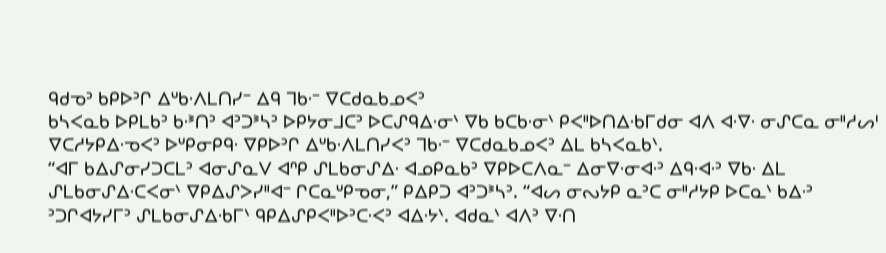ᑫᑯᓀᐣ ᑲᑭᐅᐣᒋ ᐃᐡᑲᐧᐱᒪᑎᓯᐨ ᐃᑫ ᒣᑲᐧᐨ ᐁᑕᑯᓇᑲᓄᐸᐣ
ᑲᓴᐸᓇᑲ ᐅᑭᒪᑲᐣ ᑲᐧᕑᑎᐣ ᐊᐣᑐᕑᓴᐣ ᐅᑭᔭᓂᒧᑕᐣ ᐅᑕᔑᑫᐃᐧᓂᐠ ᐁᑲ ᑲᑕᑲᐧᓂᐠ ᑭᐸᐦᐅᑎᐃᐧᑲᒥᑯᓂ ᐊᐱ ᐊᐧᐁᐧ ᓂᔑᑕᓇ ᓂᐦᓱᔕᑊ ᐁᑕᓱᔭᑭᐃᐧᓀᐸᐣ ᐅᐡᑭᓂᑭᑫᐧ ᐁᑭᐅᐣᒋ ᐃᐡᑲᐧᐱᒪᑎᓯᐸᐣ ᒣᑲᐧᐨ ᐁᑕᑯᓇᑲᓄᐸᐣ ᐃᒪ ᑲᓴᐸᓇᑲᐠ.
“ᐊᒥ ᑲᐃᔑᓂᓯᑐᑕᒪᐣ ᐊᓂᔑᓇᐯ ᐊᐢᑭ ᔑᒪᑲᓂᔑᐃᐧ ᐊᓄᑭᓇᑲᐣ ᐁᑭᐅᑕᐱᓇᐨ ᐃᓂᐁᐧᓂᐊᐧᐣ ᐃᑫᐧᐊᐧᐣ ᐁᑲᐧ ᐃᒪ ᔑᒪᑲᓂᔑᐃᐧᑕᐸᓂᐠ ᐁᑭᐃᔑᐳᓯᐦᐊᐨ ᒋᑕᓇᐡᑭᓀᓂ,” ᑭᐃᑭᑐ ᐊᐣᑐᕑᓴᐣ. “ᐊᔕ ᓂᔓᔭᑭ ᓇᐣᑕ ᓂᐦᓱᔭᑭ ᐅᑕᓇᐠ ᑲᐃᐧᐣ ᐣᑐᒋᐊᔭᓯᒥᐣ ᔑᒪᑲᓂᔑᐃᐧᑲᒥᐠ ᑫᑭᐃᔑᑭᐸᐦᐅᐣᑕᐧᐸᐣ ᐊᐃᐧᔭᐠ. ᐊᑯᓇᐠ ᐊᐱᐣ ᐁᐧᑎ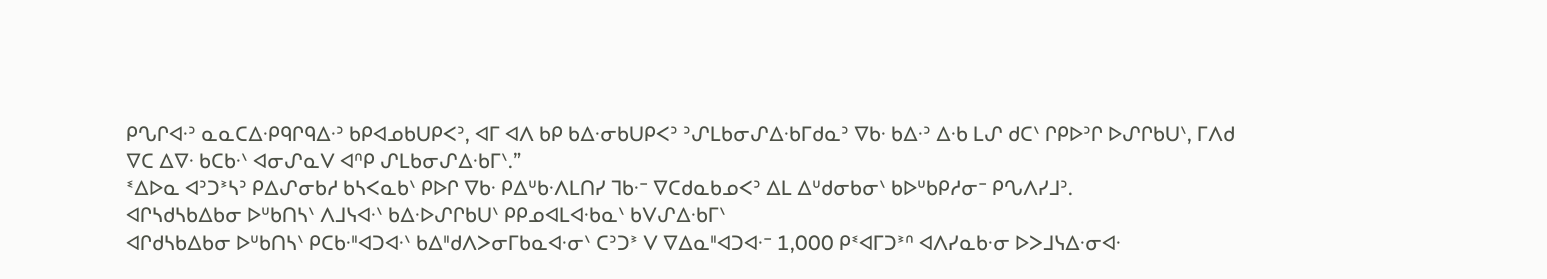ᑭᔐᒋᐊᐧᐣ ᓇᓇᑕᐃᐧᑭᑫᒋᑫᐃᐧᐣ ᑲᑭᐊᓄᑲᑌᑭᐸᐣ, ᐊᒥ ᐊᐱ ᑲᑭ ᑲᐃᐧᓂᑲᑌᑭᐸᐣ ᐣᔑᒪᑲᓂᔑᐃᐧᑲᒥᑯᓇᐣ ᐁᑲᐧ ᑲᐃᐧᐣ ᐃᐧᑲ ᒪᔑ ᑯᑕᐠ ᒋᑭᐅᐣᒋ ᐅᔑᒋᑲᑌᐠ, ᒥᐱᑯ ᐁᑕ ᐃᐁᐧ ᑲᑕᑲᐧᐠ ᐊᓂᔑᓇᐯ ᐊᐢᑭ ᔑᒪᑲᓂᔑᐃᐧᑲᒥᐠ.”
ᓫᐃᐅᓇ ᐊᐣᑐᕑᓴᐣ ᑭᐃᔑᓂᑲᓱ ᑲᓴᐸᓇᑲᐠ ᑭᐅᒋ ᐁᑲᐧ ᑭᐃᐡᑲᐧᐱᒪᑎᓯ ᒣᑲᐧᐨ ᐁᑕᑯᓇᑲᓄᐸᐣ ᐃᒪ ᐃᐡᑯᓂᑲᓂᐠ ᑲᐅᐡᑲᑭᓱᓂᐨ ᑭᔐᐱᓯᒧᐣ.
ᐊᒋᓴᑯᓴᑲᐃᑲᓂ ᐅᐡᑲᑎᓴᐠ ᐱᒧᓭᐊᐧᐠ ᑲᐃᐧᐅᔑᒋᑲᑌᐠ ᑭᑭᓄᐊᒪᐊᐧᑲᓇᐠ ᑲᐯᔑᐃᐧᑲᒥᐠ
ᐊᒋᑯᓴᑲᐃᑲᓂ ᐅᐡᑲᑎᓴᐠ ᑭᑕᑲᐧᐦᐊᑐᐊᐧᐠ ᑲᐃᐦᑯᐱᐳᓂᒥᑲᓇᐊᐧᓂᐠ ᑕᐣᑐᕑ ᐯ ᐁᐃᓇᐦᐊᑐᐊᐧᐨ 1,000 ᑭᓫᐊᒥᑐᕑᐢ ᐊᐱᓯᓇᑲᐧᓂ ᐅᐳᒧᓭᐃᐧᓂᐊᐧ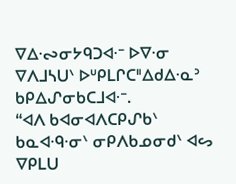ᐁᐃᐧᔓᓂᔭᑫᑐᐊᐧᐨ ᐅᐁᐧᓂ ᐁᐱᒧᓴᑌᐠ ᐅᐡᑭᒪᒋᑕᐦᐃᑯᐃᐧᓇᐣ ᑲᑭᐃᔑᓂᑲᑕᒧᐊᐧᐨ.
“ᐊᐱ ᑲᐊᓂᐊᐱᑕᑭᔑᑲᐠ ᑲᓇᐊᐧᑫᐧᓂᐠ ᓂᑭᐱᑲᓄᓂᑯᐠ ᐊᔕ ᐁᑭᒪᑌ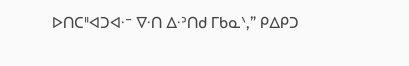ᐅᑎᑕᐦᐊᑐᐊᐧᐨ ᐁᐧᑎ ᐃᐧᐣᑎᑯ ᒥᑲᓇᐠ,” ᑭᐃᑭᑐ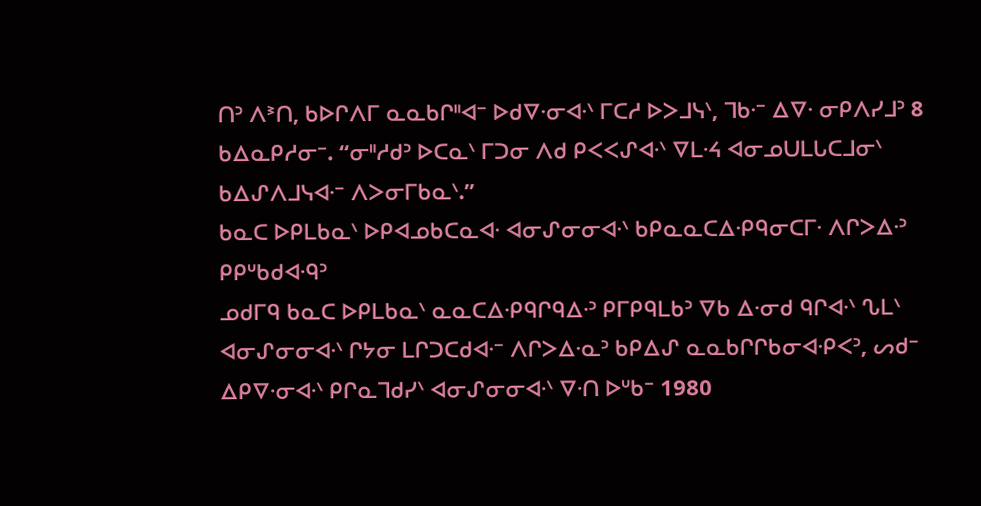ᑎᐣ ᐱᕑᑎ, ᑲᐅᒋᐱᒥ ᓇᓇᑲᒋᐦᐊᐨ ᐅᑯᐁᐧᓂᐊᐧᐠ ᒥᑕᓱ ᐅᐳᒧᓭᐠ, ᒣᑲᐧᐨ ᐃᐁᐧ ᓂᑭᐱᓯᒧᐣ 8 ᑲᐃᓇᑭᓱᓂᐨ. “ᓂᐦᓱᑯᐣ ᐅᑕᓇᐠ ᒥᑐᓂ ᐱᑯ ᑭᐸᐸᔑᐊᐧᐠ ᐁᒪᐧᔦ ᐊᓂᓄᑌᒪᒐᑕᒧᓂᐠ ᑲᐃᔑᐱᒧᓭᐊᐧᐨ ᐱᐳᓂᒥᑲᓇᐠ.”
ᑲᓇᑕ ᐅᑭᒪᑲᓇᐠ ᐅᑭᐊᓄᑲᑕᓇᐊᐧ ᐊᓂᔑᓂᓂᐊᐧᐠ ᑲᑭᓇᓇᑕᐃᐧᑭᑫᓂᑕᒥᐧ ᐱᒋᐳᐃᐧᐣ ᑭᑭᐡᑲᑯᐊᐧᑫᐣ
ᓄᑯᒥᑫ ᑲᓇᑕ ᐅᑭᒪᑲᓇᐠ ᓇᓇᑕᐃᐧᑭᑫᒋᑫᐃᐧᐣ ᑭᒥᑭᑫᒪᑲᐣ ᐁᑲ ᐃᐧᓂᑯ ᑫᒋᐊᐧᐠ ᔐᒪᐠ ᐊᓂᔑᓂᓂᐊᐧᐠ ᒋᔭᓂ ᒪᒋᑐᑕᑯᐊᐧᐨ ᐱᒋᐳᐃᐧᓇᐣ ᑲᑭᐃᔑ ᓇᓇᑲᒋᒋᑲᓂᐊᐧᑭᐸᐣ, ᔕᑯᐨ ᐃᑭᐁᐧᓂᐊᐧᐠ ᑭᒋᓇᒣᑯᓯᐠ ᐊᓂᔑᓂᓂᐊᐧᐠ ᐁᐧᑎ ᐅᐡᑲᐨ 1980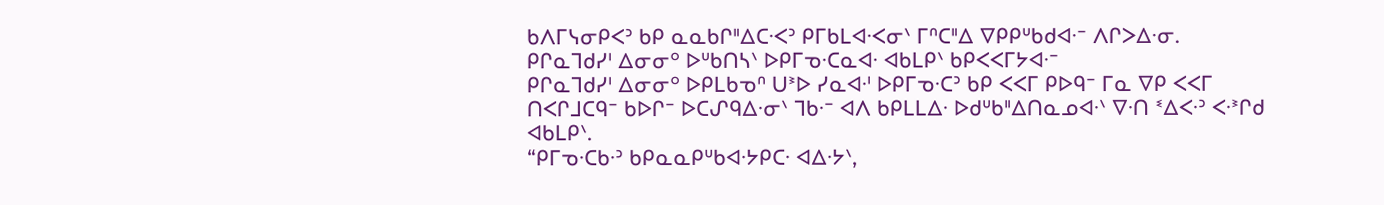ᑲᐱᒥᓭᓂᑭᐸᐣ ᑲᑭ ᓇᓇᑲᒋᐦᐃᑕᐧᐸᐣ ᑭᒥᑲᒪᐊᐧᐸᓂᐠ ᒥᐢᑕᐦᐃ ᐁᑭᑭᐡᑲᑯᐊᐧᐨ ᐱᒋᐳᐃᐧᓂ.
ᑭᒋᓇᒣᑯᓯᑊ ᐃᓂᓂᐤ ᐅᐡᑲᑎᓴᐠ ᐅᑭᒥᓀᐧᑕᓇᐊᐧ ᐊᑲᒪᑭᐠ ᑲᑭᐸᐸᒥᔭᐊᐧᐨ
ᑭᒋᓇᒣᑯᓯᑊ ᐃᓂᓂᐤ ᐅᑭᒪᑲᓀᐢ ᑌᕑᐅ ᓯᓇᐊᐧᑊ ᐅᑭᒥᓀᐧᑕᐣ ᑲᑭ ᐸᐸᒥ ᑭᐅᑫᐨ ᒥᓇ ᐁᑭ ᐸᐸᒥ ᑎᐸᒋᒧᑕᑫᐨ ᑲᐅᒋᐨ ᐅᑕᔑᑫᐃᐧᓂᐠ ᒣᑲᐧᐨ ᐊᐱ ᑲᑭᒪᒪᐃᐧ ᐅᑯᐡᑲᐦᐃᑎᓇᓄᐊᐧᐠ ᐁᐧᑎ ᓫᐃᐸᐧᐣ ᐸᐧᕑᒋᑯ ᐊᑲᒪᑭᐠ.
“ᑭᒥᓀᐧᑕᑲᐧᐣ ᑲᑭᓇᓇᑭᐡᑲᐊᐧᔭᑭᑕᐧ ᐊᐃᐧᔭᐠ,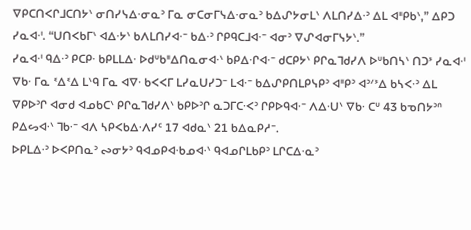ᐁᑭᑕᑎᐸᒋᒧᑕᑎᔭᐠ ᓂᑎᓯᓭᐃᐧᓂᓇᐣ ᒥᓇ ᓂᑕᓂᒥᓭᐃᐧᓂᓇᐣ ᑲᐃᔑᔭᓂᒪᐠ ᐱᒪᑎᓯᐃᐧᐣ ᐃᒪ ᐊᐦᑭᑲᐠ,” ᐃᑭᑐ ᓯᓇᐊᐧᑊ. “ᑌᑎᐸᑲᒥᐠ ᐊᐃᐧᔭᐠ ᑲᐱᒪᑎᓯᐊᐧᐨ ᑲᐃᐧᐣ ᒋᑭᑫᑕᒧᐊᐧᐨ ᐊᓂᐣ ᐁᔑᐊᓂᒥᓭᔭᐠ.”
ᓯᓇᐊᐧᑊ ᑫᐃᐧᐣ ᑭᑕᑭᐧ ᑲᑭᒪᒪᐃᐧ ᐅᑯᐡᑲᐦᐃᑎᓇᓂᐊᐧᐠ ᑲᑭᐃᐧᒋᐊᐧᐨ ᑯᑕᑭᔭᐠ ᑭᒋᓇᒣᑯᓯᐱ ᐅᐡᑲᑎᓴᐠ ᑎᑐᕑ ᓯᓇᐊᐧᑊ ᐁᑲᐧ ᒥᓇ ᓫᐃᓫᐃ ᒪᐠᑫ ᒥᓇ ᐊᐁᐧ ᑲᐸᐸᒥ ᒪᓯᓇᑌᓯᑐᐨ ᒪᐊᐧᐨ ᑲᐃᔑᑭᑎᒪᑭᓭᑭᐣ ᐊᐦᑭᐣ ᐊᐣᐟᕑᐃ ᑲᓴᐸᐧᐣ ᐃᒪ ᐁᑭᐅᐣᒋ ᐊᓂᑯ ᐊᓄᑲᑕᐠ ᑭᒋᓇᒣᑯᓯᐱᐠ ᑲᑭᐅᐣᒋ ᓇᑐᒥᑕᐧᐸᐣ ᒋᑭᐅᑫᐊᐧᐨ ᐱᐃᐧᑌᐠ ᐁᑲᐧ ᑕᐡ 43 ᑲᓀᑎᔭᐣᐢ ᑭᐃᔕᐊᐧᐠ ᒣᑲᐧᐨ ᐊᐱ ᓴᑭᐸᑲᐃᐧᐱᓯᑦ 17 ᐊᑯᓇᐠ 21 ᑲᐃᓇᑭᓱᐨ.
ᐅᑭᒪᐃᐧᐣ ᐅᐸᑭᑎᓇᐣ ᔓᓂᔭᐣ ᑫᐊᓄᑭᐊᐧᑲᓄᐊᐧᐠ ᑫᐊᓄᒋᒪᑲᑭᐣ ᒪᒋᑕᐃᐧᓇᐣ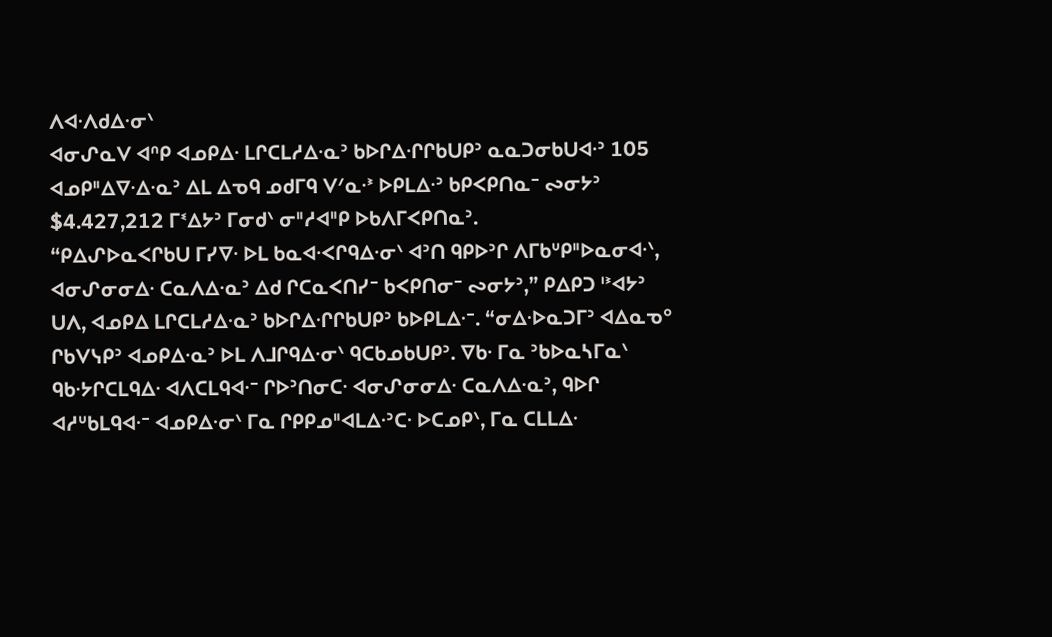ᐱᐊᐧᐱᑯᐃᐧᓂᐠ
ᐊᓂᔑᓇᐯ ᐊᐢᑭ ᐊᓄᑭᐃᐧ ᒪᒋᑕᒪᓱᐃᐧᓇᐣ ᑲᐅᒋᐃᐧᒋᒋᑲᑌᑭᐣ ᓇᓇᑐᓂᑲᑌᐊᐧᐣ 105 ᐊᓄᑭᐦᐃᐁᐧᐃᐧᓇᐣ ᐃᒪ ᐃᓀᑫ ᓄᑯᒥᑫ ᐯᐟᓇᐧᕑ ᐅᑭᒪᐃᐧᐣ ᑲᑭᐸᑭᑎᓇᐨ ᔓᓂᔭᐣ $4.427,212 ᒥᓫᐃᔭᐣ ᒥᓂᑯᐠ ᓂᐦᓱᐊᐦᑭ ᐅᑲᐱᒥᐸᑭᑎᓇᐣ.
“ᑭᐃᔑᐅᓇᐸᒋᑲᑌ ᒥᓯᐁᐧ ᐅᒪ ᑲᓇᐊᐧᐸᒋᑫᐃᐧᓂᐠ ᐊᐣᑎ ᑫᑭᐅᐣᒋ ᐱᒥᑲᐡᑭᐦᐅᓇᓂᐊᐧᐠ, ᐊᓂᔑᓂᓂᐃᐧ ᑕᓇᐱᐃᐧᓇᐣ ᐃᑯ ᒋᑕᓇᐸᑎᓯᐨ ᑲᐸᑭᑎᓂᐨ ᔓᓂᔭᐣ,” ᑭᐃᑭᑐ ᑊᕑᐊᔭᐣ ᑌᐱ, ᐊᓄᑭᐃ ᒪᒋᑕᒪᓱᐃᐧᓇᐣ ᑲᐅᒋᐃᐧᒋᒋᑲᑌᑭᐣ ᑲᐅᑭᒪᐃᐧᐨ. “ᓂᐃᐧᐅᓇᑐᒥᐣ ᐊᐃᓇᓀᐤ ᒋᑲᐯᓭᑭᐣ ᐊᓄᑭᐃᐧᓇᐣ ᐅᒪ ᐱᒧᒋᑫᐃᐧᓂᐠ ᑫᑕᑲᓄᑲᑌᑭᐣ. ᐁᑲᐧ ᒥᓇ ᐣᑲᐅᓇᓴᒥᓇᐠ ᑫᑲᐧᔭᒋᑕᒪᑫᐃᐧ ᐊᐱᑕᒪᑫᐊᐧᐨ ᒋᐅᐣᑎᓂᑕᐧ ᐊᓂᔑᓂᓂᐃᐧ ᑕᓇᐱᐃᐧᓇᐣ, ᑫᐅᒋ ᐊᓱᐡᑲᒪᑫᐊᐧᐨ ᐊᓄᑭᐃᐧᓂᐠ ᒥᓇ ᒋᑭᑭᓄᐦᐊᒪᐃᐧᐣᑕᐧ ᐅᑕᓄᑭᐠ, ᒥᓇ ᑕᒪᒪᐃᐧ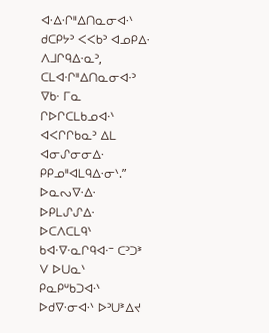ᐊᐧᐃᐧᒋᐦᐃᑎᓇᓂᐊᐧᐠ ᑯᑕᑭᔭᐣ ᐸᐸᑲᐣ ᐊᓄᑭᐃᐧ ᐱᒧᒋᑫᐃᐧᓇᐣ, ᑕᒪᐊᐧᒋᐦᐃᑎᓇᓂᐊᐧᐣ ᐁᑲᐧ ᒥᓇ ᒋᐅᒋᑕᒪᑲᓄᐊᐧᐠ ᐊᐸᒋᒋᑲᓇᐣ ᐃᒪ ᐊᓂᔑᓂᓂᐃᐧ ᑭᑭᓄᐦᐊᒪᑫᐃᐧᓂᐠ.”
ᐅᓇᔓᐁᐧᐃᐧ ᐅᑭᒪᔑᔑᐃᐧ ᐅᑕᐱᑕᒪᑫᐠ ᑲᐊᐧᐁᐧᓇᒋᑫᐊᐧᐨ ᑕᐣᑐᕑ ᐯ ᐅᑌᓇᐠ ᑭᓇᑭᐡᑲᑐᐊᐧᐠ
ᐅᑯᐁᐧᓂᐊᐧᐠ ᐅᐣᑌᕑᐃᔪ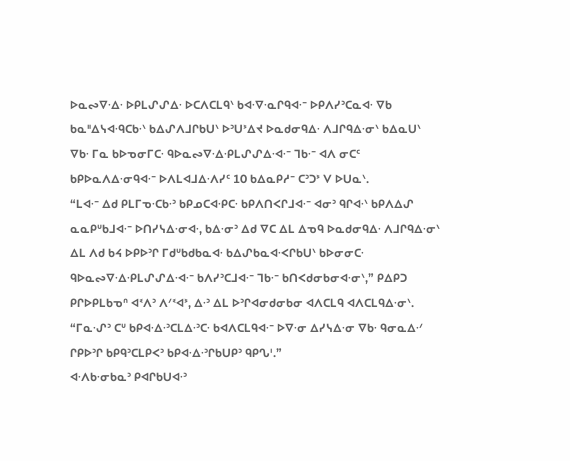ᐅᓇᔓᐁᐧᐃᐧ ᐅᑭᒪᔑᔑᐃᐧ ᐅᑕᐱᑕᒪᑫᐠ ᑲᐊᐧᐁᐧᓇᒋᑫᐊᐧᐨ ᐅᑭᐱᓯᐣᑕᓇᐊᐧ ᐁᑲ ᑲᓇᐦᐃᓭᐊᐧᑫᑕᑲᐧᐠ ᑲᐃᔑᐱᒧᒋᑲᑌᐠ ᐅᐣᑌᕑᐃᔪ ᐅᓇᑯᓂᑫᐃᐧ ᐱᒧᒋᑫᐃᐧᓂᐠ ᑲᐃᓇᑌᐠ ᐁᑲᐧ ᒥᓇ ᑲᐅᓀᓂᒥᑕᐧ ᑫᐅᓇᔓᐁᐧᐃᐧᑭᒪᔑᔑᐃᐧᐊᐧᐨ ᒣᑲᐧᐨ ᐊᐱ ᓂᑕᑦ ᑲᑭᐅᓇᐱᐃᐧᓂᑫᐊᐧᐨ ᐅᐱᒪᐊᒧᐃᐧᐱᓯᑦ 10 ᑲᐃᓇᑭᓱᐨ ᑕᐣᑐᕑ ᐯ ᐅᑌᓇᐠ.
“ᒪᐊᐧᐨ ᐃᑯ ᑭᒪᒥᓀᐧᑕᑲᐧᐣ ᑲᑭᓄᑕᐊᐧᑭᑕᐧ ᑲᑭᐱᑎᐸᒋᒧᐊᐧᐨ ᐊᓂᐣ ᑫᒋᐊᐧᐠ ᑲᑭᐱᐃᔑ ᓇᓇᑭᐡᑲᒧᐊᐧᐨ ᐅᑎᓯᓭᐃᐧᓂᐊᐧ, ᑲᐃᐧᓂᐣ ᐃᑯ ᐁᑕ ᐃᒪ ᐃᓀᑫ ᐅᓇᑯᓂᑫᐃᐧ ᐱᒧᒋᑫᐃᐧᓂᐠ ᐃᒪ ᐱᑯ ᑲᔦ ᐅᑭᐅᐣᒋ ᒥᑯᐡᑲᑯᑲᓇᐊᐧ ᑲᐃᔑᑲᓇᐊᐧᐸᒋᑲᑌᐠ ᑲᐅᓂᓂᑕᐧ ᑫᐅᓇᔓᐁᐧᐃᐧᑭᒪᔑᔑᐃᐧᐊᐧᐨ ᑲᐱᓯᐣᑕᒧᐊᐧᐨ ᒣᑲᐧᐨ ᑲᑎᐸᑯᓂᑲᓂᐊᐧᓂᐠ,” ᑭᐃᑭᑐ ᑭᒋᐅᑭᒪᑲᓀᐢ ᐊᓫᐱᐣ ᐱᐟᓫᐊᕑ, ᐃᐧᐣ ᐃᒪ ᐅᐣᒋᐊᓂᑯᓂᑲᓂ ᐊᐱᑕᒪᑫ ᐊᐱᑕᒪᑫᐃᐧᓂᐠ.
“ᒥᓇᐧᔑᐣ ᑕᐡ ᑲᑭᐊᐧᐃᐧᐣᑕᒪᐃᐧᐣᑕᐧ ᑲᐊᐱᑕᒪᑫᐊᐧᐨ ᐅᐁᐧᓂ ᐃᓯᓭᐃᐧᓂ ᐁᑲᐧ ᑫᓂᓇᐃᐧᐟ ᒋᑭᐅᐣᒋ ᑲᑭᑫᐣᑕᒪᑭᐸᐣ ᑲᑭᐊᐧᐃᐧᐣᒋᑲᑌᑭᐣ ᑫᑭᔐᑊ.”
ᐊᐧᐱᑲᐧᓂᑲᓇᐣ ᑭᐊᒋᑲᑌᐊᐧᐣ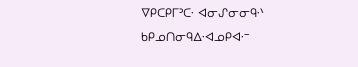ᐁᑭᑕᑭᒥᐣᑕᐧ ᐊᓂᔑᓂᓂᑫᐧᐠ ᑲᑭᓄᑎᓂᑫᐃᐧᐊᓄᑭᐊᐧᐨ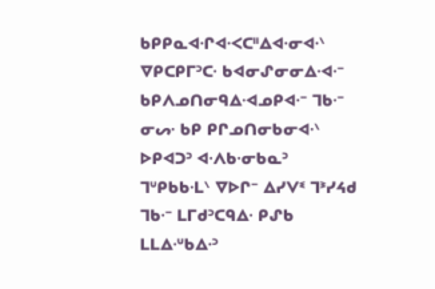ᑲᑭᑭᓇᐊᐧᒋᐊᐧᐸᑕᐦᐃᐊᐧᓂᐊᐧᐠ ᐁᑭᑕᑭᒥᐣᑕᐧ ᑲᐊᓂᔑᓂᓂᐃᐧᐊᐧᐨ ᑲᑭᐱᓄᑎᓂᑫᐃᐧᐊᓄᑭᐊᐧᐨ ᒣᑲᐧᐨ ᓂᔕᐧ ᑲᑭ ᑭᒋᓄᑎᓂᑲᓂᐊᐧᐠ ᐅᑭᐊᑐᐣ ᐊᐧᐱᑲᐧᓂᑲᓇᐣ ᒣᐡᑭᑲᑲᐧᒪᐠ ᐁᐅᒋᐨ ᐃᓯᐯᓫ ᒣᕑᓯᔦᑯ ᒣᑲᐧᐨ ᒪᒥᑯᐣᑕᑫᐃᐧ ᑭᔑᑲ ᒪᒪᐃᐧᐡᑲᐃᐧᐣ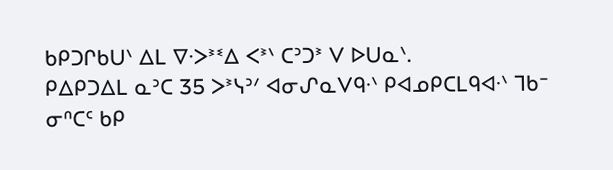ᑲᑭᑐᒋᑲᑌᐠ ᐃᒪ ᐁᐧᐳᕑᓫᐃ ᐸᕑᐠ ᑕᐣᑐᕑ ᐯ ᐅᑌᓇᐠ.
ᑭᐃᑭᑐᐃᒪ ᓇᐣᑕ 35 ᐳᕑᓭᐣᐟ ᐊᓂᔑᓇᐯᑫᐧᐠ ᑭᐊᓄᑭᑕᒪᑫᐊᐧᐠ ᒣᑲᐨ ᓂᐢᑕᑦ ᑲᑭ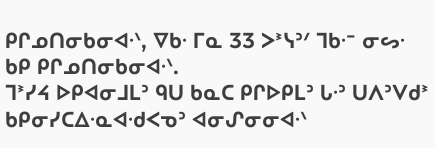ᑭᒋᓄᑎᓂᑲᓂᐊᐧᐠ, ᐁᑲᐧ ᒥᓇ 33 ᐳᕑᓭᐣᐟ ᒣᑲᐧᐨ ᓂᔕᐧ ᑲᑭ ᑭᒋᓄᑎᓂᑲᓂᐊᐧᐠ.
ᒣᕑᓯᔦ ᐅᑭᐊᓂᒧᒪᐣ ᑫᑌ ᑲᓇᑕ ᑭᒋᐅᑭᒪᐣ ᒐᐧᐣ ᑌᐱᐣᐯᑯᕑ ᑲᑭᓂᓯᑕᐃᐧᓇᐊᐧᑯᐸᓀᐣ ᐊᓂᔑᓂᓂᐊᐧᐠ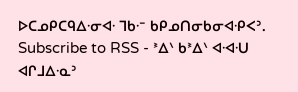ᐅᑕᓄᑭᑕᑫᐃᐧᓂᐊᐧ ᒣᑲᐧᐨ ᑲᑭᓄᑎᓂᑲᓂᐊᐧᑭᐸᐣ.
Subscribe to RSS - ᕑᐃᐠ ᑲᕑᐃᐠ ᐊᐧᐊᐧᑌ ᐊᒋᒧᐃᐧᓇᐣ